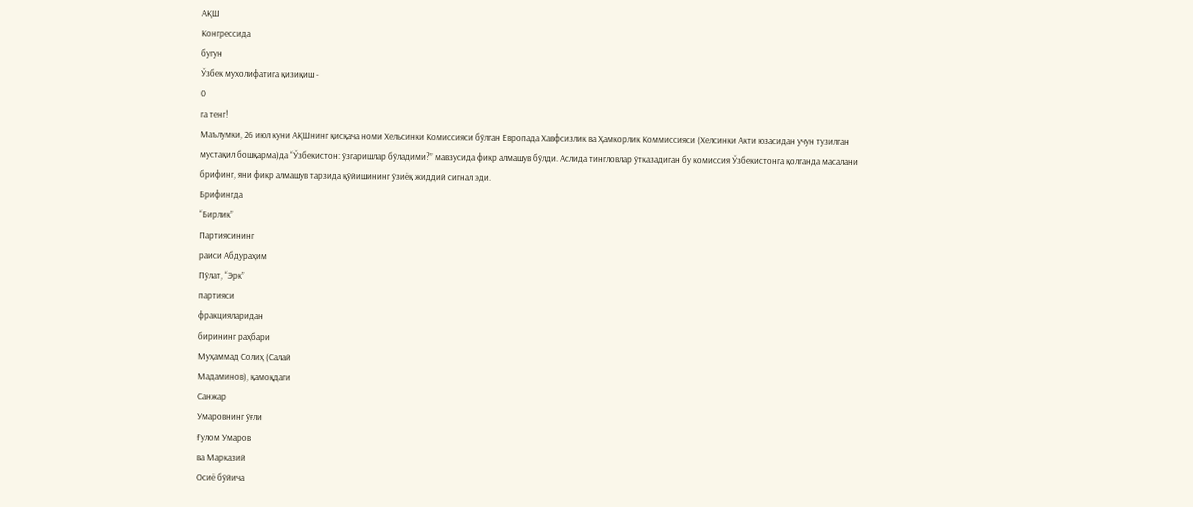АҚШ
Конгрессида
бугун
Ўзбек мухолифатига қизиқиш -
0
га тенг!
Маълумки, 26 июл куни АҚШнинг қисқача номи Хельсинки Комиссияси бўлган Европада Хавфсизлик ва Ҳамкорлик Коммиссияси (Хелсинки Акти юзасидан учун тузилган мустақил бошқарма)да “Ўзбекистон: ўзгаришлар бўладими?” мавзусида фикр алмашув бўлди. Аслида тингловлар ўтказадиган бу комиссия Ўзбекистонга қолганда масалани брифинг, яни фикр алмашув тарзида қўйишининг ўзиёқ жиддий сигнал эди.
Брифингда
“Бирлик”
Партиясининг
раиси Абдураҳим
Пўлат, “Эрк”
партияси
фракцияларидан
бирининг раҳбари
Муҳаммад Солиҳ (Салай
Мадаминов), қамоқдаги
Санжар
Умаровнинг ўғли
Ғулом Умаров
ва Марказий
Осиё бўйича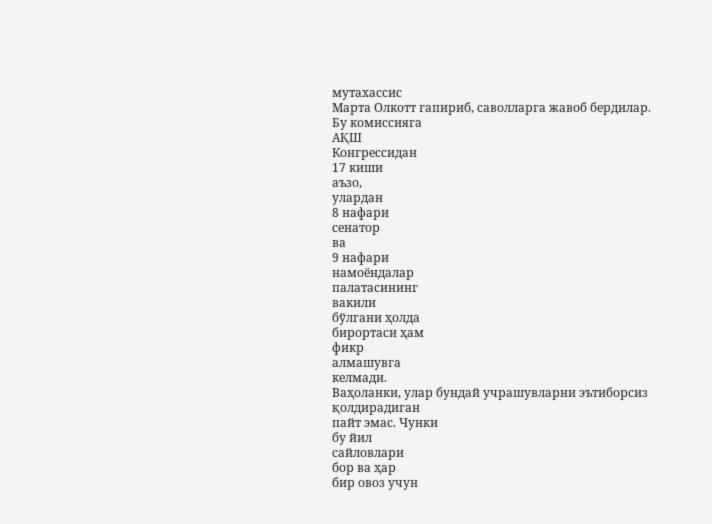мутахассис
Марта Олкотт гапириб, саволларга жавоб бердилар.
Бу комиссияга
АҚШ
Конгрессидан
17 киши
аъзо,
улардан
8 нафари
сенатор
ва
9 нафари
намоёндалар
палатасининг
вакили
бўлгани ҳолда
бирортаси ҳам
фикр
алмашувга
келмади.
Ваҳоланки, улар бундай учрашувларни эътиборсиз
қолдирадиган
пайт эмас. Чунки
бу йил
сайловлари
бор ва ҳар
бир овоз учун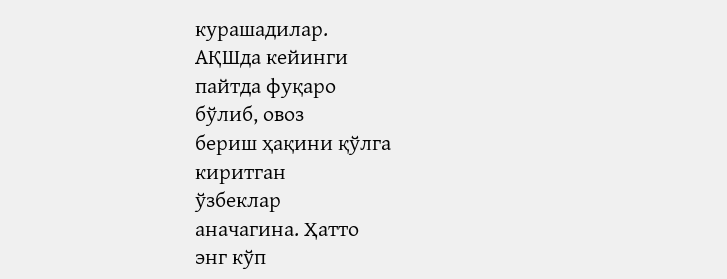курашадилар.
АҚШда кейинги
пайтда фуқаро
бўлиб, овоз
бериш ҳақини қўлга
киритган
ўзбеклар
аначагина. Ҳатто
энг кўп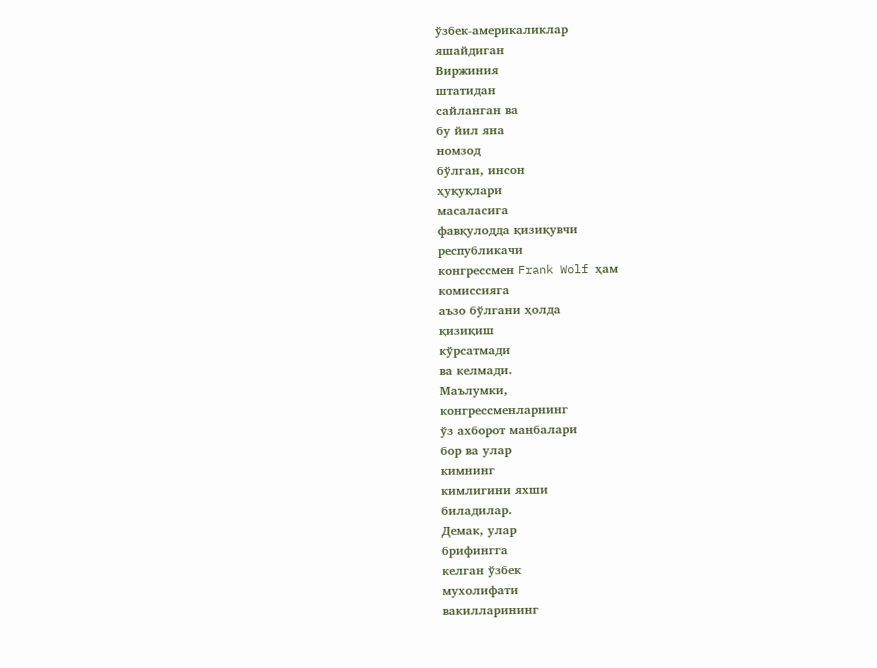ўзбек-америкаликлар
яшайдиган
Виржиния
штатидан
сайланган ва
бу йил яна
номзод
бўлган, инсон
ҳуқуқлари
масаласига
фавқулодда қизиқувчи
республикачи
конгрессмен Frank Wolf ҳам
комиссияга
аъзо бўлгани ҳолда
қизиқиш
кўрсатмади
ва келмади.
Маълумки,
конгрессменларнинг
ўз ахборот манбалари
бор ва улар
кимнинг
кимлигини яхши
биладилар.
Демак, улар
брифингга
келган ўзбек
мухолифати
вакилларининг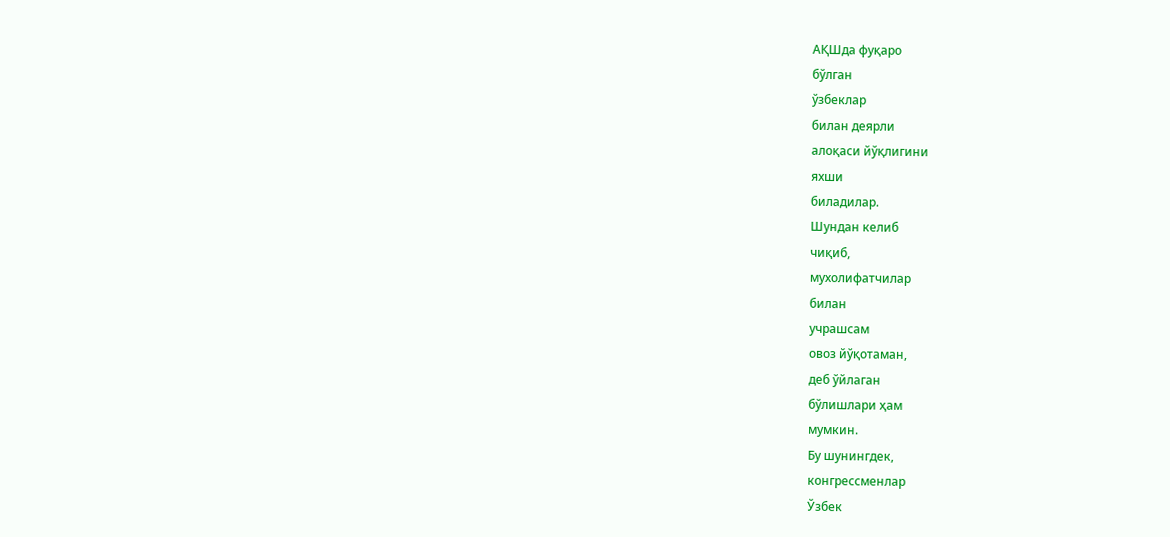АҚШда фуқаро
бўлган
ўзбеклар
билан деярли
алоқаси йўқлигини
яхши
биладилар.
Шундан келиб
чиқиб,
мухолифатчилар
билан
учрашсам
овоз йўқотаман,
деб ўйлаган
бўлишлари ҳам
мумкин.
Бу шунингдек,
конгрессменлар
Ўзбек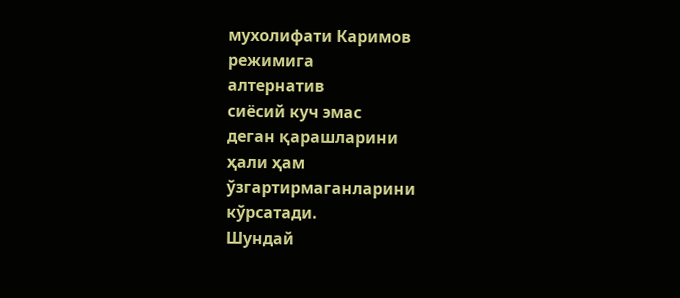мухолифати Каримов
режимига
алтернатив
сиёсий куч эмас
деган қарашларини
ҳали ҳам
ўзгартирмаганларини
кўрсатади.
Шундай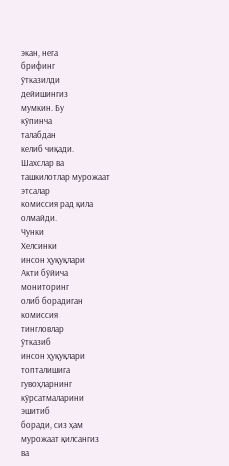экан, нега
брифинг
ўтказилди
дейишингиз
мумкин. Бу
кўпинча
талабдан
келиб чиқади.
Шахслар ва
ташкилотлар мурожаат
этсалар
комиссия рад қила
олмайди.
Чунки
Хелсинки
инсон ҳуқуқлари
Акти бўйича
мониторинг
олиб борадиган
комиссия
тингловлар
ўтказиб
инсон ҳуқуқлари
топталишига
гувоҳларнинг
кўрсатмаларини
эшитиб
боради, сиз ҳам
мурожаат қилсангиз
ва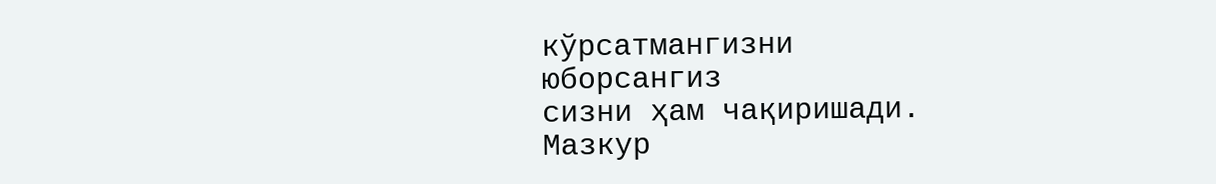кўрсатмангизни
юборсангиз
сизни ҳам чақиришади.
Мазкур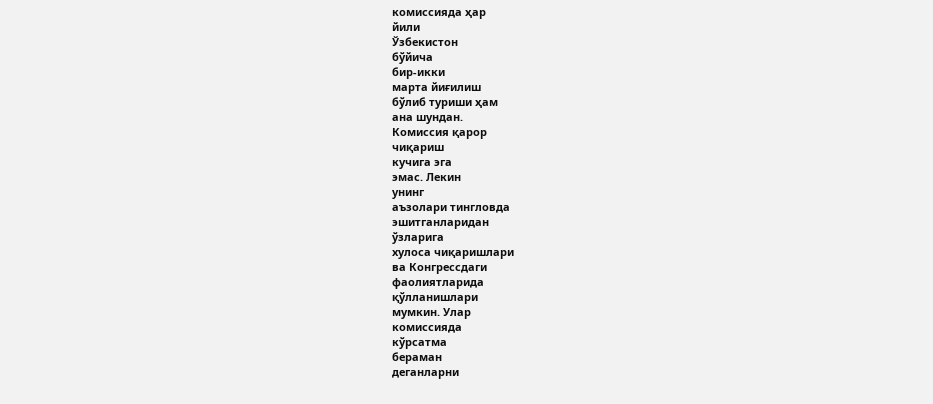комиссияда ҳар
йили
Ўзбекистон
бўйича
бир-икки
марта йиғилиш
бўлиб туриши ҳам
ана шундан.
Комиссия қарор
чиқариш
кучига эга
эмас. Лекин
унинг
аъзолари тингловда
эшитганларидан
ўзларига
хулоса чиқаришлари
ва Конгрессдаги
фаолиятларида
қўлланишлари
мумкин. Улар
комиссияда
кўрсатма
бераман
деганларни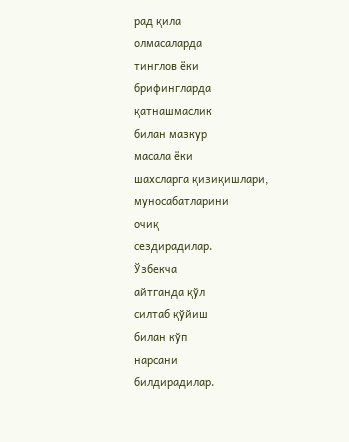рад қила
олмасаларда
тинглов ёки
брифингларда
қатнашмаслик
билан мазкур
масала ёки
шахсларга қизиқишлари,
муносабатларини
очиқ
сездирадилар.
Ўзбекча
айтганда қўл
силтаб қўйиш
билан кўп
нарсани
билдирадилар.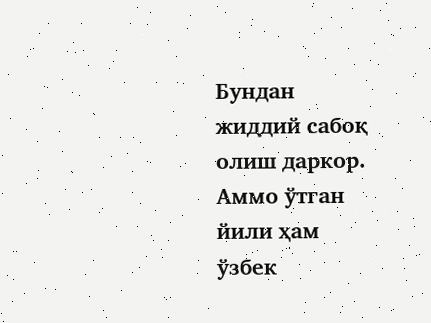Бундан
жиддий сабоқ
олиш даркор.
Аммо ўтган
йили ҳам
ўзбек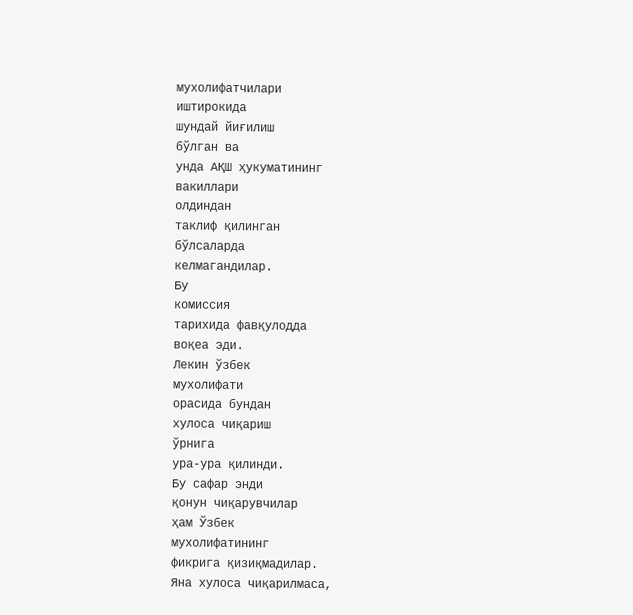мухолифатчилари
иштирокида
шундай йиғилиш
бўлган ва
унда АҚШ ҳукуматининг
вакиллари
олдиндан
таклиф қилинган
бўлсаларда
келмагандилар.
Бу
комиссия
тарихида фавқулодда
воқеа эди.
Лекин ўзбек
мухолифати
орасида бундан
хулоса чиқариш
ўрнига
ура-ура қилинди.
Бу сафар энди
қонун чиқарувчилар
ҳам Ўзбек
мухолифатининг
фикрига қизиқмадилар.
Яна хулоса чиқарилмаса,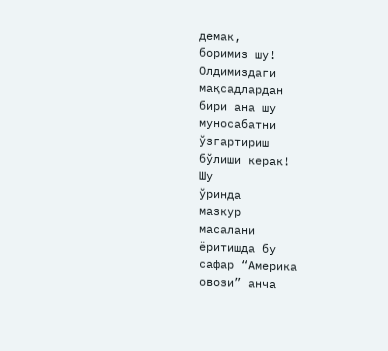демак,
боримиз шу!
Олдимиздаги
мақсадлардан
бири ана шу
муносабатни
ўзгартириш
бўлиши керак!
Шу
ўринда
мазкур
масалани
ёритишда бу
сафар “Америка
овози” анча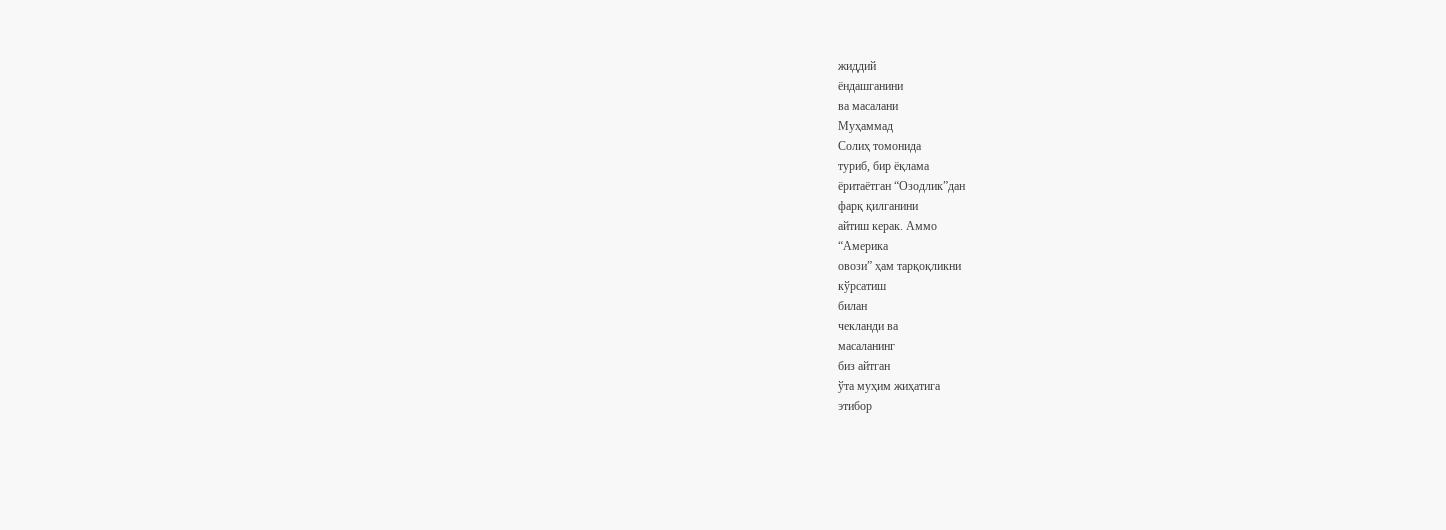жиддий
ёндашганини
ва масалани
Муҳаммад
Солиҳ томонида
туриб, бир ёқлама
ёритаётган “Озодлик”дан
фарқ қилганини
айтиш керак. Аммо
“Америка
овози” ҳам тарқоқликни
кўрсатиш
билан
чекланди ва
масаланинг
биз айтган
ўта муҳим жиҳатига
этибор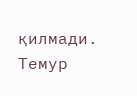қилмади.
Темур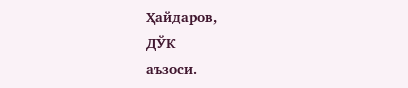Ҳайдаров,
ДЎК
аъзоси.